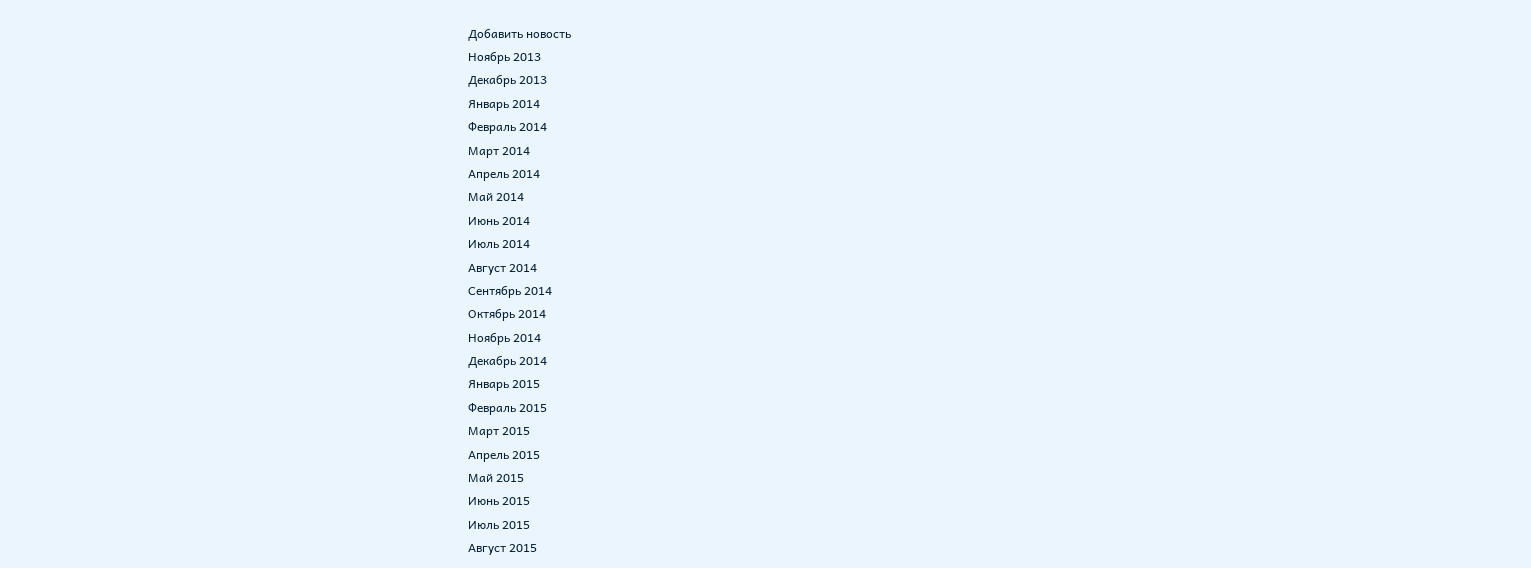Добавить новость
Ноябрь 2013
Декабрь 2013
Январь 2014
Февраль 2014
Март 2014
Апрель 2014
Май 2014
Июнь 2014
Июль 2014
Август 2014
Сентябрь 2014
Октябрь 2014
Ноябрь 2014
Декабрь 2014
Январь 2015
Февраль 2015
Март 2015
Апрель 2015
Май 2015
Июнь 2015
Июль 2015
Август 2015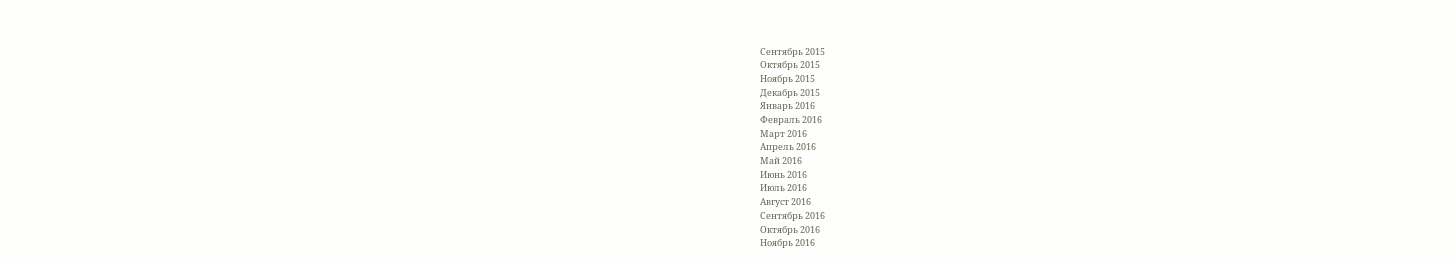Сентябрь 2015
Октябрь 2015
Ноябрь 2015
Декабрь 2015
Январь 2016
Февраль 2016
Март 2016
Апрель 2016
Май 2016
Июнь 2016
Июль 2016
Август 2016
Сентябрь 2016
Октябрь 2016
Ноябрь 2016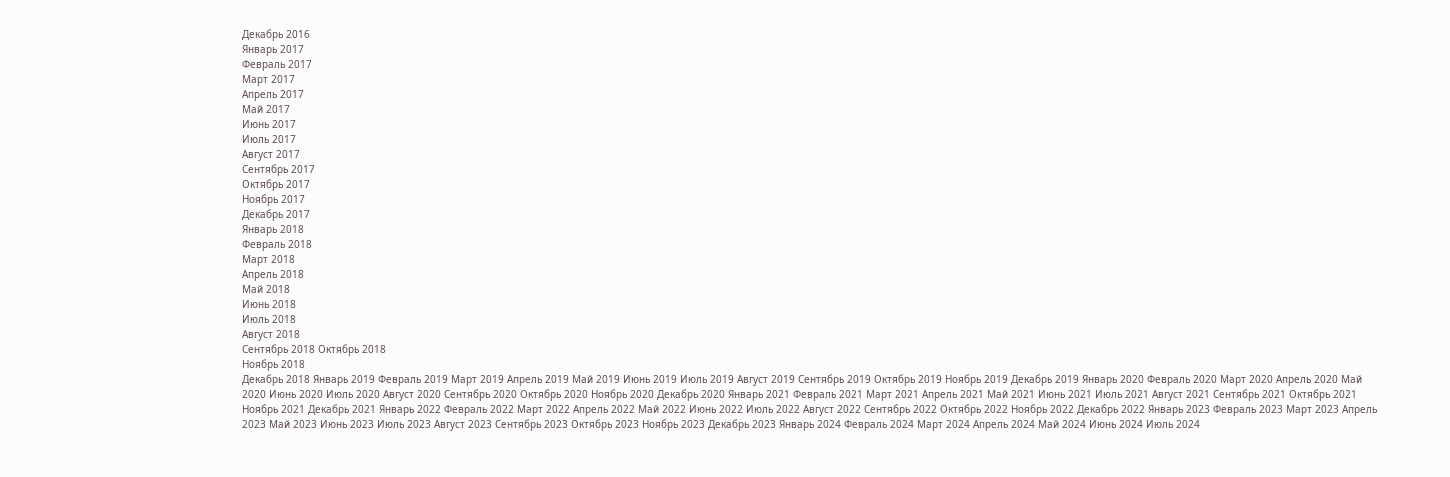Декабрь 2016
Январь 2017
Февраль 2017
Март 2017
Апрель 2017
Май 2017
Июнь 2017
Июль 2017
Август 2017
Сентябрь 2017
Октябрь 2017
Ноябрь 2017
Декабрь 2017
Январь 2018
Февраль 2018
Март 2018
Апрель 2018
Май 2018
Июнь 2018
Июль 2018
Август 2018
Сентябрь 2018 Октябрь 2018
Ноябрь 2018
Декабрь 2018 Январь 2019 Февраль 2019 Март 2019 Апрель 2019 Май 2019 Июнь 2019 Июль 2019 Август 2019 Сентябрь 2019 Октябрь 2019 Ноябрь 2019 Декабрь 2019 Январь 2020 Февраль 2020 Март 2020 Апрель 2020 Май 2020 Июнь 2020 Июль 2020 Август 2020 Сентябрь 2020 Октябрь 2020 Ноябрь 2020 Декабрь 2020 Январь 2021 Февраль 2021 Март 2021 Апрель 2021 Май 2021 Июнь 2021 Июль 2021 Август 2021 Сентябрь 2021 Октябрь 2021 Ноябрь 2021 Декабрь 2021 Январь 2022 Февраль 2022 Март 2022 Апрель 2022 Май 2022 Июнь 2022 Июль 2022 Август 2022 Сентябрь 2022 Октябрь 2022 Ноябрь 2022 Декабрь 2022 Январь 2023 Февраль 2023 Март 2023 Апрель 2023 Май 2023 Июнь 2023 Июль 2023 Август 2023 Сентябрь 2023 Октябрь 2023 Ноябрь 2023 Декабрь 2023 Январь 2024 Февраль 2024 Март 2024 Апрель 2024 Май 2024 Июнь 2024 Июль 2024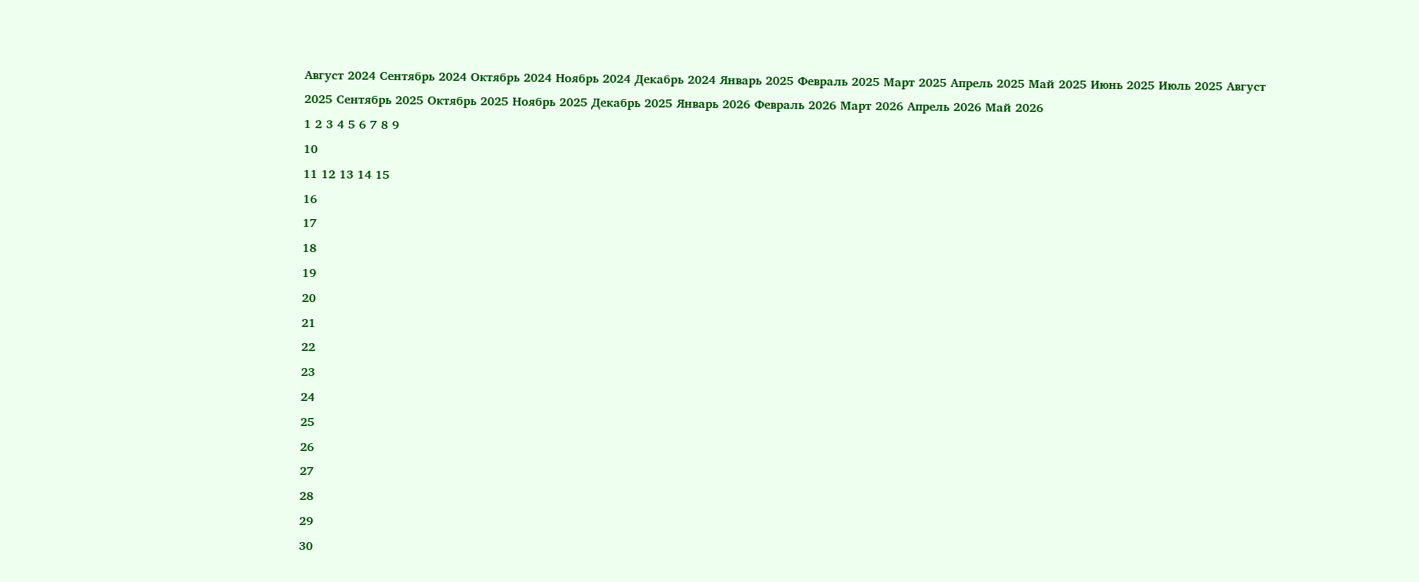Август 2024 Сентябрь 2024 Октябрь 2024 Ноябрь 2024 Декабрь 2024 Январь 2025 Февраль 2025 Март 2025 Апрель 2025 Май 2025 Июнь 2025 Июль 2025 Август 2025 Сентябрь 2025 Октябрь 2025 Ноябрь 2025 Декабрь 2025 Январь 2026 Февраль 2026 Март 2026 Апрель 2026 Май 2026
1 2 3 4 5 6 7 8 9
10
11 12 13 14 15
16
17
18
19
20
21
22
23
24
25
26
27
28
29
30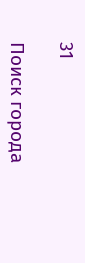31

Поиск города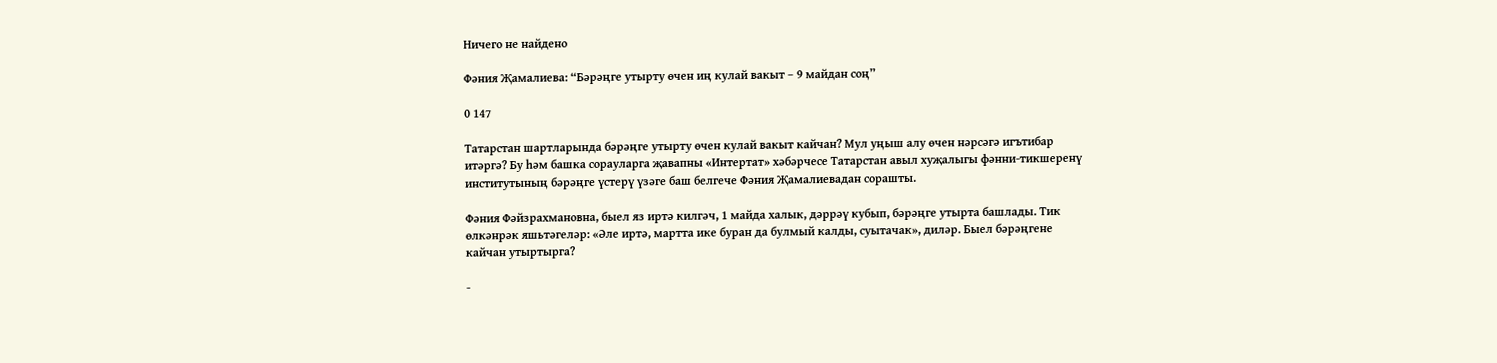Ничего не найдено

Фәния Җамалиева: “Бәрәңге утырту өчен иң кулай вакыт – 9 майдан соң”

0 147

Татарстан шартларында бәрәңге утырту өчен кулай вакыт кайчан? Мул уңыш алу өчен нәрсәгә игътибар итәргә? Бу һәм башка сорауларга җавапны «Интертат» хәбәрчесе Татарстан авыл хуҗалыгы фәнни-тикшеренү институтының бәрәңге үстерү үзәге баш белгече Фәния Җамалиевадан сорашты.

Фәния Фәйзрахмановна, быел яз иртә килгәч, 1 майда халык, дәррәү кубып, бәрәңге утырта башлады. Тик өлкәнрәк яшьтәгеләр: «Әле иртә, мартта ике буран да булмый калды, суытачак», диләр. Быел бәрәңгене кайчан утыртырга?

-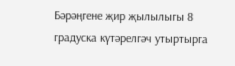Бәрәңгене җир җылылыгы 8 градуска күтәрелгәч утыртырга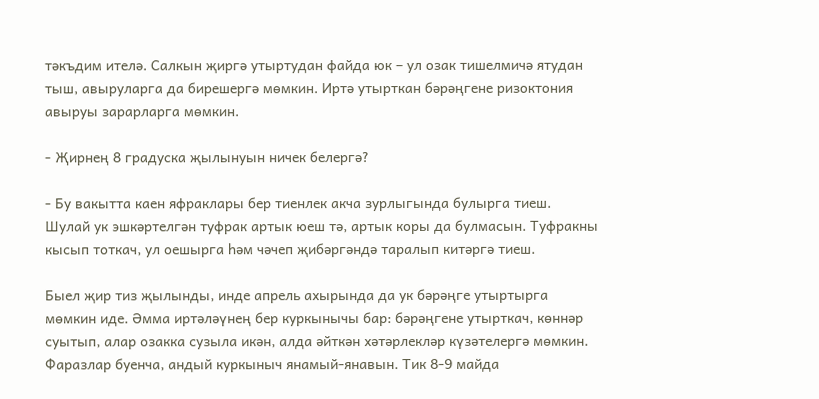тәкъдим ителә. Салкын җиргә утыртудан файда юк – ул озак тишелмичә ятудан тыш, авыруларга да бирешергә мөмкин. Иртә утырткан бәрәңгене ризоктония авыруы зарарларга мөмкин.

- Җирнең 8 градуска җылынуын ничек белергә?

- Бу вакытта каен яфраклары бер тиенлек акча зурлыгында булырга тиеш. Шулай ук эшкәртелгән туфрак артык юеш тә, артык коры да булмасын. Туфракны кысып тоткач, ул оешырга һәм чәчеп җибәргәндә таралып китәргә тиеш.

Быел җир тиз җылынды, инде апрель ахырында да ук бәрәңге утыртырга мөмкин иде. Әмма иртәләүнең бер куркынычы бар: бәрәңгене утырткач, көннәр суытып, алар озакка сузыла икән, алда әйткән хәтәрлекләр күзәтелергә мөмкин. Фаразлар буенча, андый куркыныч янамый-янавын. Тик 8-9 майда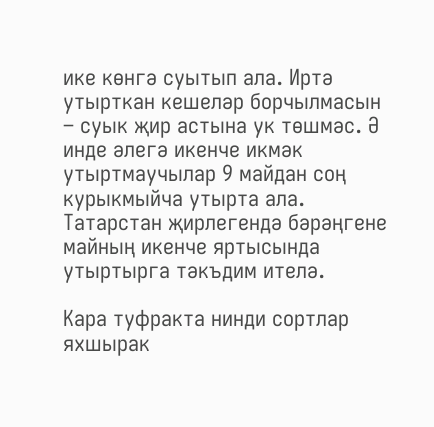ике көнгә суытып ала. Иртә утырткан кешеләр борчылмасын – суык җир астына ук төшмәс. Ә инде әлегә икенче икмәк утыртмаучылар 9 майдан соң курыкмыйча утырта ала. Татарстан җирлегендә бәрәңгене майның икенче яртысында утыртырга тәкъдим ителә.

Кара туфракта нинди сортлар яхшырак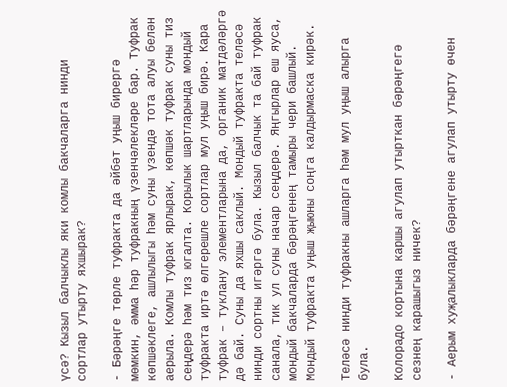үсә? Кызыл балчыклы яки комлы бакчаларга нинди сортлар утырту яхшырак?

- Бәрәңге төрле туфракта да әйбәт уңыш бирергә мөмкин, әмма һәр туфракның үзенчәлекләре бар. Туфрак көпшәклеге, ашлылыгы һәм суны үзендә тота алуы белән аерыла. Комлы туфрак ярлырак, көпшәк туфрак суны тиз сеңдерә һәм тиз югалта. Корылык шартларында мондый туфракта иртә өлгерешле сортлар мул уңыш бирә. Кара туфрак – туклану элементларына да, органик матдәләргә дә бай. Суны да яхшы саклый. Мондый туфракта теләсә нинди сортны игәргә була. Кызыл балчык та бай туфрак санала, тик ул суны начар сеңдерә. Яңгырлар еш яуса, мондый бакчаларда бәрәңгенең тамыры чери башлый. Мондый туфракта уңыш җыюны соңга калдырмаска кирәк.

Теләсә нинди туфракны ашларга һәм мул уңыш алырга була.

Колорадо кортына каршы агулап утырткан бәрәңгегә сезнең карашыгыз ничек?

- Аерым хуҗалыкларда бәрәңгене агулап утырту өчен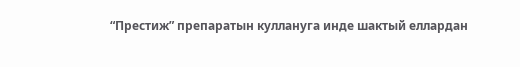“Престиж” препаратын куллануга инде шактый еллардан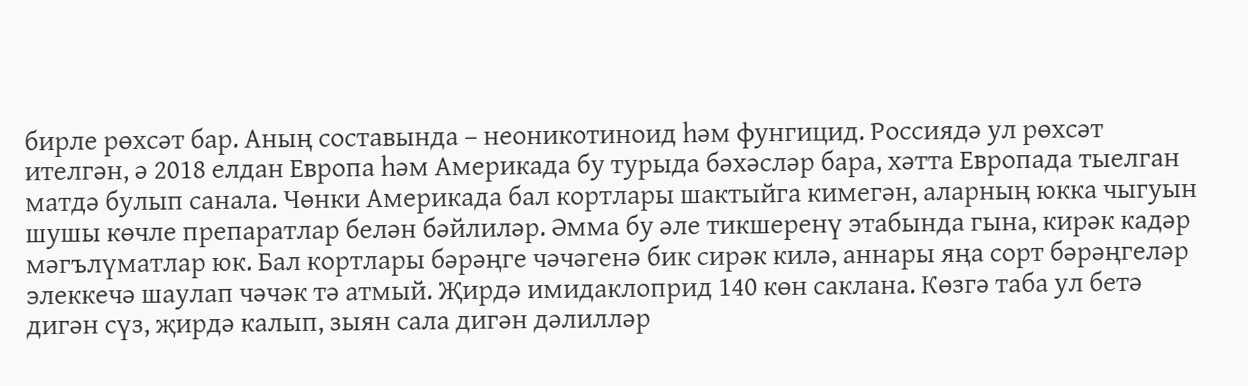бирле рөхсәт бар. Аның составында – неоникотиноид һәм фунгицид. Россиядә ул рөхсәт ителгән, ә 2018 елдан Европа һәм Америкада бу турыда бәхәсләр бара, хәтта Европада тыелган матдә булып санала. Чөнки Америкада бал кортлары шактыйга кимегән, аларның юкка чыгуын шушы көчле препаратлар белән бәйлиләр. Әмма бу әле тикшеренү этабында гына, кирәк кадәр мәгълүматлар юк. Бал кортлары бәрәңге чәчәгенә бик сирәк килә, аннары яңа сорт бәрәңгеләр элеккечә шаулап чәчәк тә атмый. Җирдә имидаклоприд 140 көн саклана. Көзгә таба ул бетә дигән сүз, җирдә калып, зыян сала дигән дәлилләр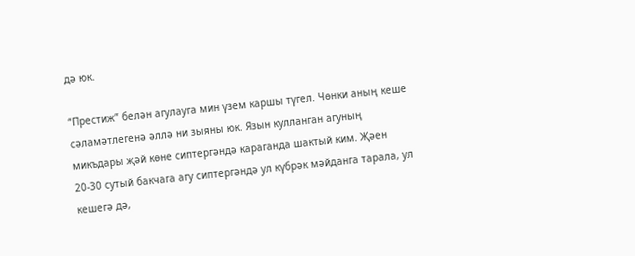дә юк.

“Престиж” белән агулауга мин үзем каршы түгел. Чөнки аның кеше сәламәтлегенә әллә ни зыяны юк. Язын кулланган агуның микъдары җәй көне сиптергәндә караганда шактый ким. Җәен 20-30 сутый бакчага агу сиптергәндә ул күбрәк мәйданга тарала, ул кешегә дә,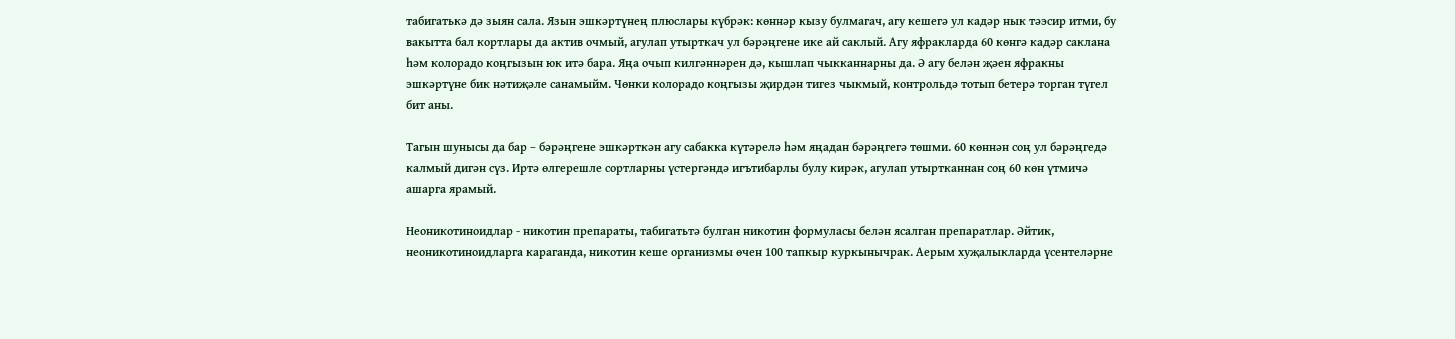табигатькә дә зыян сала. Язын эшкәртүнең плюслары күбрәк: көннәр кызу булмагач, агу кешегә ул кадәр нык тәэсир итми, бу вакытта бал кортлары да актив очмый, агулап утырткач ул бәрәңгене ике ай саклый. Агу яфракларда 60 көнгә кадәр саклана һәм колорадо коңгызын юк итә бара. Яңа очып килгәннәрен дә, кышлап чыкканнарны да. Ә агу белән җәен яфракны эшкәртүне бик нәтиҗәле санамыйм. Чөнки колорадо коңгызы җирдән тигез чыкмый, контрольдә тотып бетерә торган түгел бит аны.

Тагын шунысы да бар – бәрәңгене эшкәрткән агу сабакка күтәрелә һәм яңадан бәрәңгегә төшми. 60 көннән соң ул бәрәңгедә калмый дигән сүз. Иртә өлгерешле сортларны үстергәндә игътибарлы булу кирәк, агулап утыртканнан соң 60 көн үтмичә ашарга ярамый.

Неоникотиноидлар - никотин препараты, табигатьтә булган никотин формуласы белән ясалган препаратлар. Әйтик, неоникотиноидларга караганда, никотин кеше организмы өчен 100 тапкыр куркынычрак. Аерым хуҗалыкларда үсентеләрне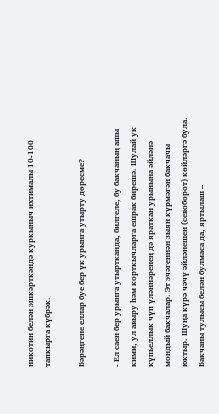никотин белән эшкәрткәндә куркыныч ихтималы 10-100 тапкырга күбрәк.

Бәрәңгене еллар буе бер үк урынга утырту дөресме?

- Ел саен бер урынга утыртканда, билгеле, бу бакчаның ашы кими, ул авыру һәм корткычларга ешрак бирешә. Шулай ук күпьеллык чүп үләннәренең дә яраткан урынына әйләнә мондый бакчалар. Эт эчәгеннән зыян күрмәгән бакчачы юктыр. Шуңа күрә чәчү әйләнешен (севоборот) көйләргә була. Бакчаны тулысы белән булмаса да, яртылаш –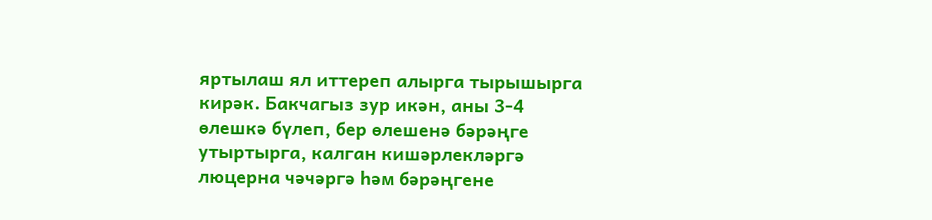яртылаш ял иттереп алырга тырышырга кирәк. Бакчагыз зур икән, аны 3-4 өлешкә бүлеп, бер өлешенә бәрәңге утыртырга, калган кишәрлекләргә люцерна чәчәргә һәм бәрәңгене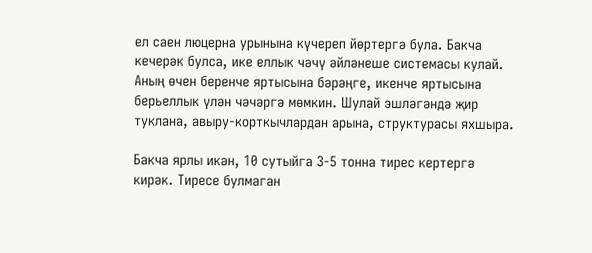ел саен люцерна урынына күчереп йөртергә була. Бакча кечерәк булса, ике еллык чәчү әйләнеше системасы кулай. Аның өчен беренче яртысына бәрәңге, икенче яртысына берьеллык үлән чәчәргә мөмкин. Шулай эшләгәндә җир туклана, авыру-корткычлардан арына, структурасы яхшыра.

Бакча ярлы икән, 10 сутыйга 3-5 тонна тирес кертергә кирәк. Тиресе булмаган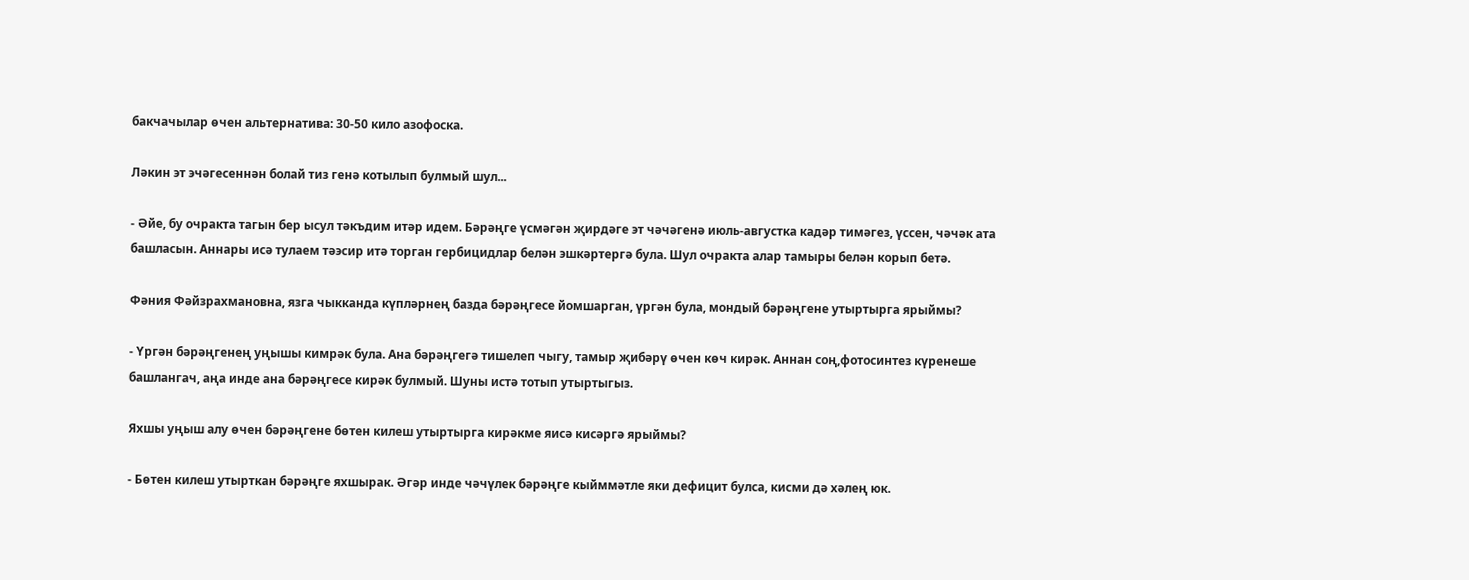бакчачылар өчен альтернатива: 30-50 кило азофоска.

Ләкин эт эчәгесеннән болай тиз генә котылып булмый шул...

- Әйе, бу очракта тагын бер ысул тәкъдим итәр идем. Бәрәңге үсмәгән җирдәге эт чәчәгенә июль-августка кадәр тимәгез, үссен, чәчәк ата башласын. Аннары исә тулаем тәэсир итә торган гербицидлар белән эшкәртергә була. Шул очракта алар тамыры белән корып бетә.

Фәния Фәйзрахмановна, язга чыкканда күпләрнең базда бәрәңгесе йомшарган, үргән була, мондый бәрәңгене утыртырга ярыймы?

- Үргән бәрәңгенең уңышы кимрәк була. Ана бәрәңгегә тишелеп чыгу, тамыр җибәрү өчен көч кирәк. Аннан соң,фотосинтез күренеше башлангач, аңа инде ана бәрәңгесе кирәк булмый. Шуны истә тотып утыртыгыз.

Яхшы уңыш алу өчен бәрәңгене бөтен килеш утыртырга кирәкме яисә кисәргә ярыймы?

- Бөтен килеш утырткан бәрәңге яхшырак. Әгәр инде чәчүлек бәрәңге кыйммәтле яки дефицит булса, кисми дә хәлең юк.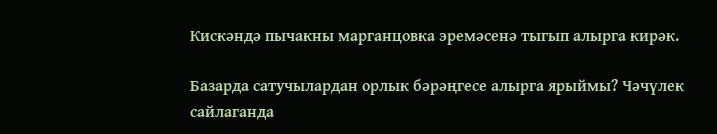Кискәндә пычакны марганцовка эремәсенә тыгып алырга кирәк.

Базарда сатучылардан орлык бәрәңгесе алырга ярыймы? Чәчүлек сайлаганда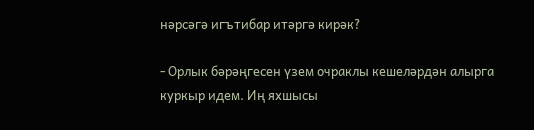нәрсәгә игътибар итәргә кирәк?

- Орлык бәрәңгесен үзем очраклы кешеләрдән алырга куркыр идем. Иң яхшысы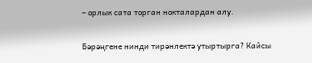– орлык сата торган нокталардан алу.

Бәрәңгене нинди тирәнлектә утыртырга? Кайсы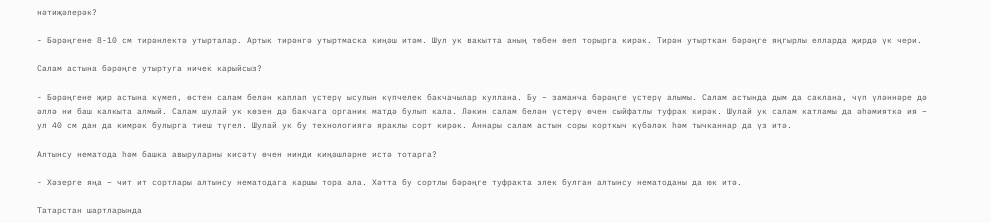нәтиҗәлерәк?

- Бәрәңгене 8-10 см тирәнлектә утырталар. Артык тирәнгә утыртмаска киңәш итәм. Шул ук вакытта аның төбен өеп торырга кирәк. Тирән утырткан бәрәңге яңгырлы елларда җирдә үк чери.

Салам астына бәрәңге утыртуга ничек карыйсыз?

- Бәрәңгене җир астына күмеп, өстен салам белән каплап үстерү ысулын күпчелек бакчачылар куллана. Бу – заманча бәрәңге үстерү алымы. Салам астында дым да саклана, чүп үләннәре дә әллә ни баш калкыта алмый. Салам шулай ук көзен дә бакчага органик матдә булып кала. Ләкин салам белән үстерү өчен сыйфатлы туфрак кирәк. Шулай ук салам катламы да әһәмияткә ия – ул 40 см дан да кимрәк булырга тиеш түгел. Шулай ук бу технологиягә яраклы сорт кирәк. Аннары салам астын соры корткыч күбәләк һәм тычканнар да үз итә.

Алтынсу нематода һәм башка авыруларны кисәтү өчен нинди киңәшләрне истә тотарга?

- Хәзерге яңа – чит ит сортлары алтынсу нематодага каршы тора ала. Хәтта бу сортлы бәрәңге туфракта элек булган алтынсу нематоданы да юк итә.

Татарстан шартларында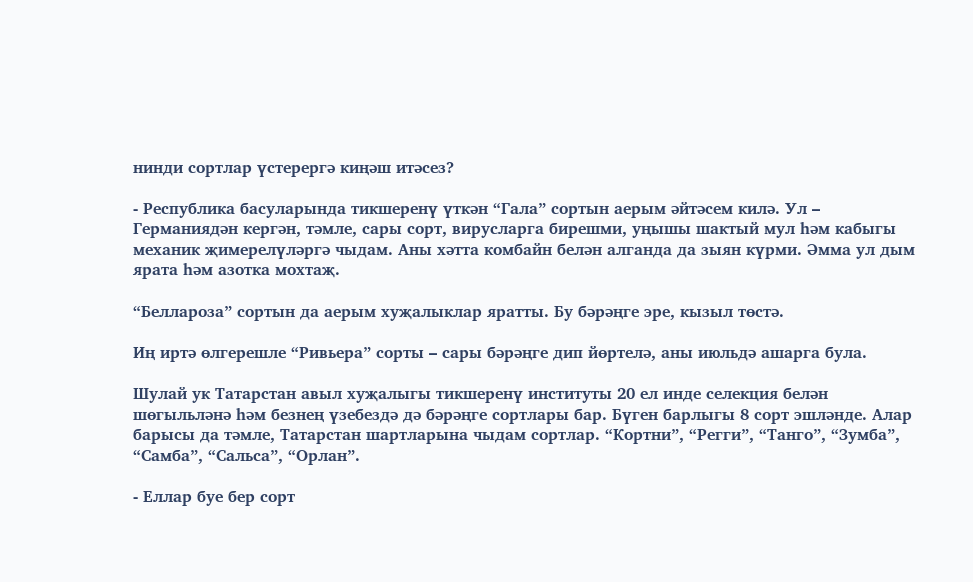нинди сортлар үстерергә киңәш итәсез?

- Республика басуларында тикшеренү үткән “Гала” сортын аерым әйтәсем килә. Ул – Германиядән кергән, тәмле, сары сорт, вирусларга бирешми, уңышы шактый мул һәм кабыгы механик җимерелүләргә чыдам. Аны хәтта комбайн белән алганда да зыян күрми. Әмма ул дым ярата һәм азотка мохтаҗ.

“Беллароза” сортын да аерым хуҗалыклар яратты. Бу бәрәңге эре, кызыл төстә.

Иң иртә өлгерешле “Ривьера” сорты – сары бәрәңге дип йөртелә, аны июльдә ашарга була.

Шулай ук Татарстан авыл хуҗалыгы тикшеренү институты 20 ел инде селекция белән шөгыльләнә һәм безнең үзебездә дә бәрәңге сортлары бар. Бүген барлыгы 8 сорт эшләнде. Алар барысы да тәмле, Татарстан шартларына чыдам сортлар. “Кортни”, “Регги”, “Танго”, “Зумба”, “Самба”, “Сальса”, “Орлан”.

- Еллар буе бер сорт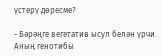үстерү дөресме?

- Бәрәңге вегетатив ысул белән үрчи. Аның генотибы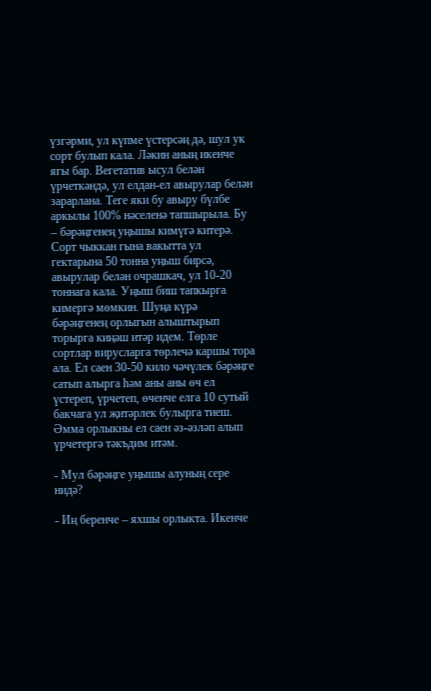үзгәрми, ул күпме үстерсәң дә, шул ук сорт булып кала. Ләкин аның икенче ягы бар. Вегетатив ысул белән үрчеткәндә, ул елдан-ел авырулар белән зарарлана. Теге яки бу авыру бүлбе аркылы 100% нәселенә тапшырыла. Бу – бәрәңгенең уңышы кимүгә китерә. Сорт чыккан гына вакытта ул гектарына 50 тонна уңыш бирсә, авырулар белән очрашкач, ул 10-20 тоннага кала. Уңыш биш тапкырга кимергә мөмкин. Шуңа күрә бәрәңгенең орлыгын алыштырып торырга киңәш итәр идем. Төрле сортлар вирусларга төрлечә каршы тора ала. Ел саен 30-50 кило чәчүлек бәрәңге сатып алырга һәм аны аны өч ел үстереп, үрчетеп, өченче елга 10 сутый бакчага ул җитәрлек булырга тиеш. Әмма орлыкны ел саен әз-әзләп алып үрчетергә тәкъдим итәм.

- Мул бәрәңге уңышы алуның сере нидә?

- Иң беренче – яхшы орлыкта. Икенче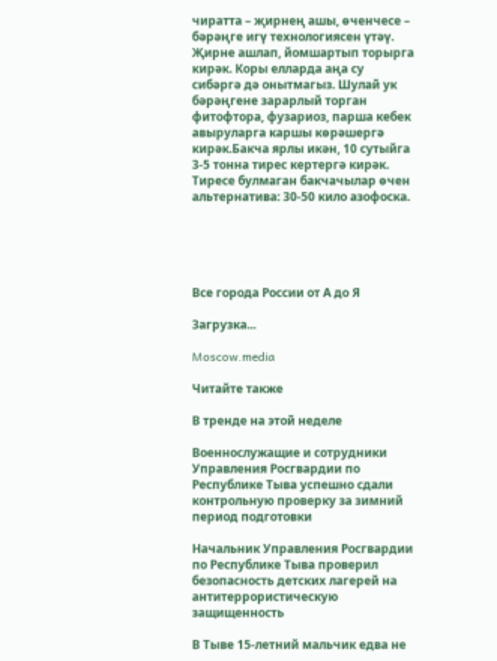чиратта – җирнең ашы, өченчесе – бәрәңге игү технологиясен үтәү. Җирне ашлап, йомшартып торырга кирәк. Коры елларда аңа су сибәргә дә онытмагыз. Шулай ук бәрәңгене зарарлый торган фитофтора, фузариоз, парша кебек авыруларга каршы көрәшергә кирәк.Бакча ярлы икән, 10 сутыйга 3-5 тонна тирес кертергә кирәк. Тиресе булмаган бакчачылар өчен альтернатива: 30-50 кило азофоска.





Все города России от А до Я

Загрузка...

Moscow.media

Читайте также

В тренде на этой неделе

Военнослужащие и сотрудники Управления Росгвардии по Республике Тыва успешно сдали контрольную проверку за зимний период подготовки

Начальник Управления Росгвардии по Республике Тыва проверил безопасность детских лагерей на антитеррористическую защищенность

В Тыве 15-летний мальчик едва не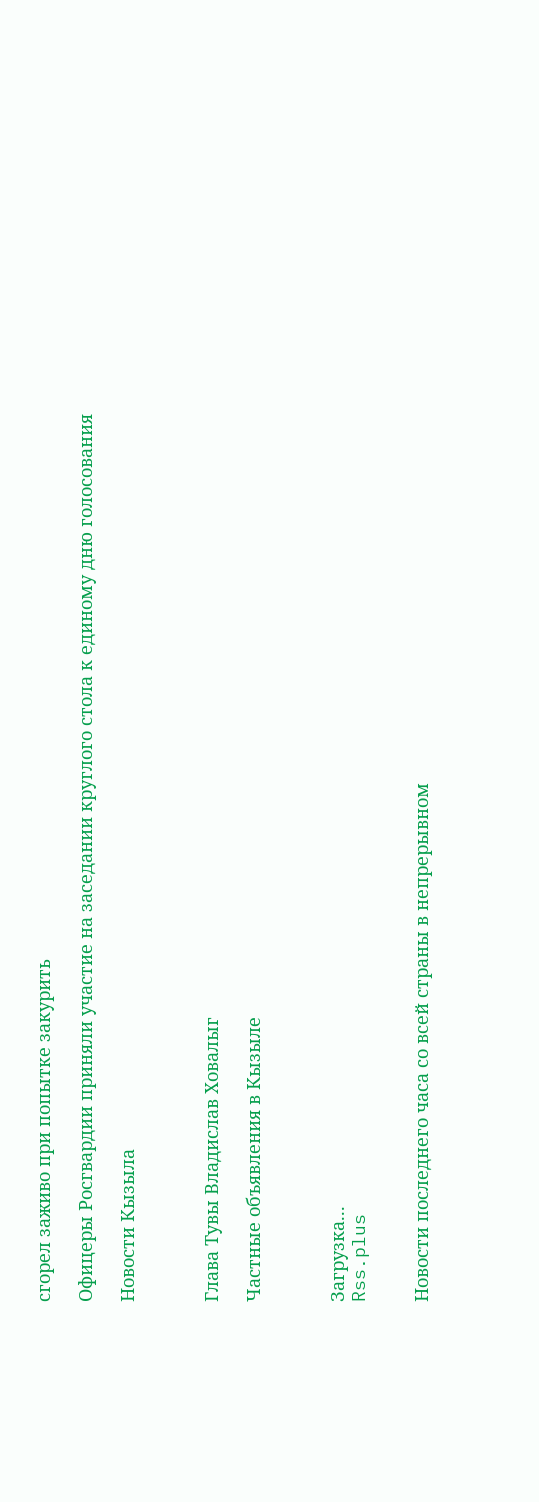сгорел заживо при попытке закурить

Офицеры Росгвардии приняли участие на заседании круглого стола к единому дню голосования

Новости Кызыла



Глава Тувы Владислав Ховалыг

Частные объявления в Кызыле



Загрузка...
Rss.plus


Новости последнего часа со всей страны в непрерывном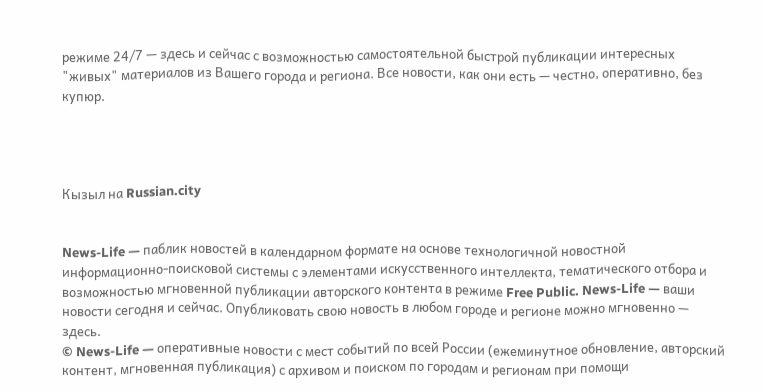режиме 24/7 — здесь и сейчас с возможностью самостоятельной быстрой публикации интересных "живых" материалов из Вашего города и региона. Все новости, как они есть — честно, оперативно, без купюр.




Кызыл на Russian.city


News-Life — паблик новостей в календарном формате на основе технологичной новостной информационно-поисковой системы с элементами искусственного интеллекта, тематического отбора и возможностью мгновенной публикации авторского контента в режиме Free Public. News-Life — ваши новости сегодня и сейчас. Опубликовать свою новость в любом городе и регионе можно мгновенно — здесь.
© News-Life — оперативные новости с мест событий по всей России (ежеминутное обновление, авторский контент, мгновенная публикация) с архивом и поиском по городам и регионам при помощи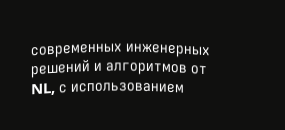современных инженерных решений и алгоритмов от NL, с использованием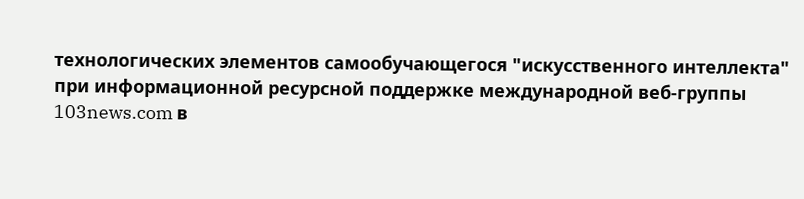технологических элементов самообучающегося "искусственного интеллекта" при информационной ресурсной поддержке международной веб-группы 103news.com в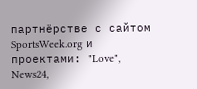партнёрстве с сайтом SportsWeek.org и проектами: "Love", News24,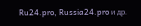Ru24.pro, Russia24.pro и др.